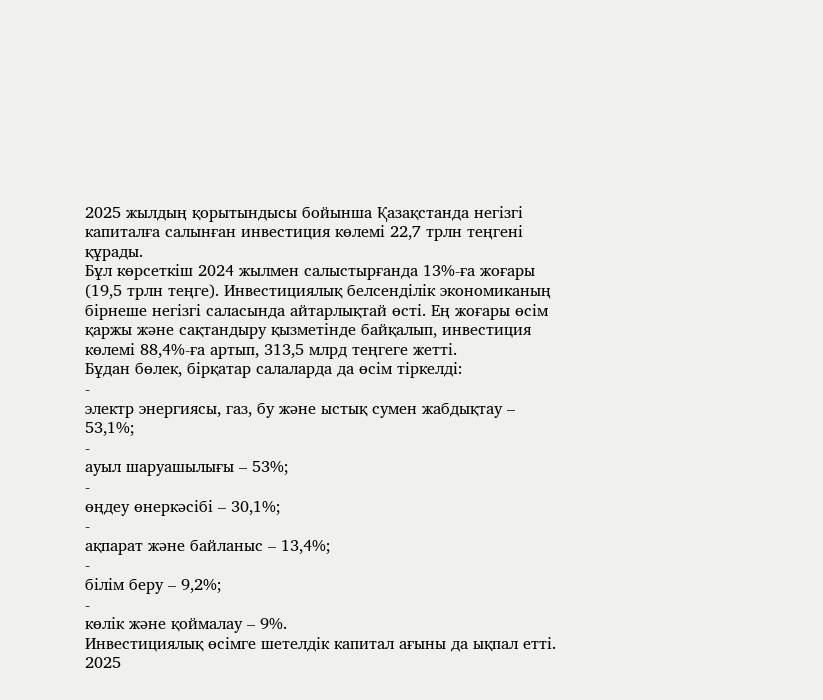2025 жылдың қорытындысы бойынша Қазақстанда негізгі капиталға салынған инвестиция көлемі 22,7 трлн теңгені құрады.
Бұл көрсеткіш 2024 жылмен салыстырғанда 13%-ға жоғары (19,5 трлн теңге). Инвестициялық белсенділік экономиканың бірнеше негізгі саласында айтарлықтай өсті. Ең жоғары өсім қаржы және сақтандыру қызметінде байқалып, инвестиция көлемі 88,4%-ға артып, 313,5 млрд теңгеге жетті.
Бұдан бөлек, бірқатар салаларда да өсім тіркелді:
-
электр энергиясы, газ, бу және ыстық сумен жабдықтау – 53,1%;
-
ауыл шаруашылығы – 53%;
-
өңдеу өнеркәсібі – 30,1%;
-
ақпарат және байланыс – 13,4%;
-
білім беру – 9,2%;
-
көлік және қоймалау – 9%.
Инвестициялық өсімге шетелдік капитал ағыны да ықпал етті. 2025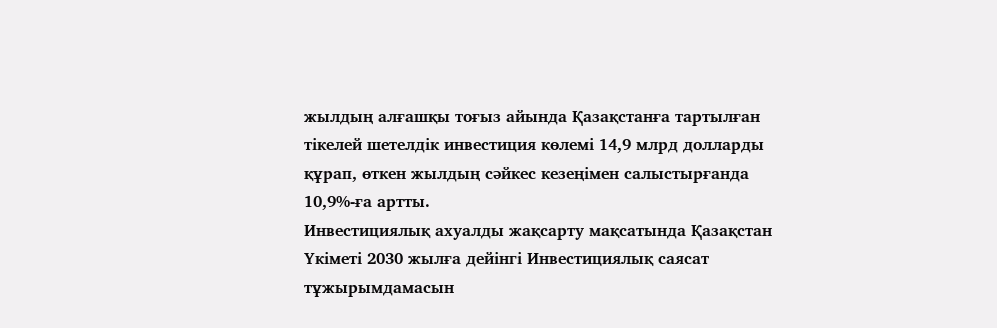жылдың алғашқы тоғыз айында Қазақстанға тартылған тікелей шетелдік инвестиция көлемі 14,9 млрд долларды құрап, өткен жылдың сәйкес кезеңімен салыстырғанда 10,9%-ға артты.
Инвестициялық ахуалды жақсарту мақсатында Қазақстан Үкіметі 2030 жылға дейінгі Инвестициялық саясат тұжырымдамасын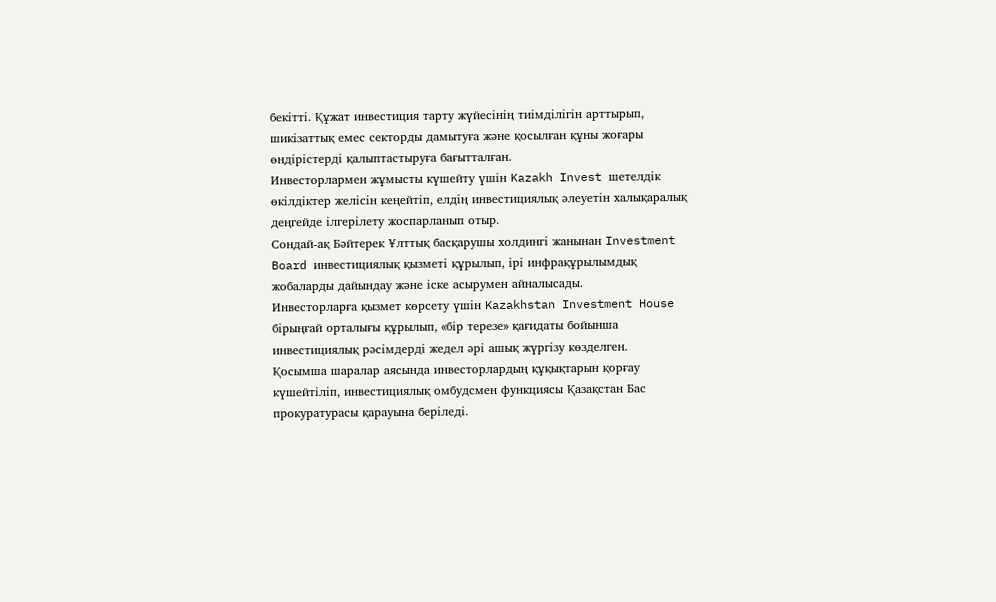бекітті. Құжат инвестиция тарту жүйесінің тиімділігін арттырып, шикізаттық емес секторды дамытуға және қосылған құны жоғары өндірістерді қалыптастыруға бағытталған.
Инвесторлармен жұмысты күшейту үшін Kazakh Invest шетелдік өкілдіктер желісін кеңейтіп, елдің инвестициялық әлеуетін халықаралық деңгейде ілгерілету жоспарланып отыр.
Сондай-ақ Бәйтерек Ұлттық басқарушы холдингі жанынан Investment Board инвестициялық қызметі құрылып, ірі инфрақұрылымдық жобаларды дайындау және іске асырумен айналысады.
Инвесторларға қызмет көрсету үшін Kazakhstan Investment House бірыңғай орталығы құрылып, «бір терезе» қағидаты бойынша инвестициялық рәсімдерді жедел әрі ашық жүргізу көзделген.
Қосымша шаралар аясында инвесторлардың құқықтарын қорғау күшейтіліп, инвестициялық омбудсмен функциясы Қазақстан Бас прокуратурасы қарауына беріледі.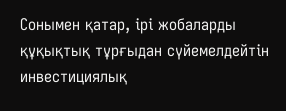Сонымен қатар, ірі жобаларды құқықтық тұрғыдан сүйемелдейтін инвестициялық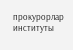прокурорлар институты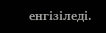енгізіледі.